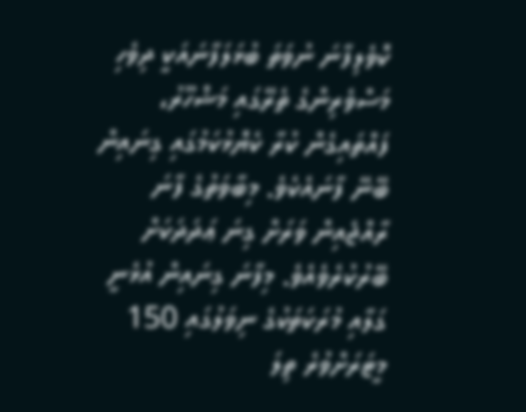ކޮވެލިފާނަ ނުވަތަ ބުޅަލަފާނައަކީ ދިވެހި މަސްވެރިންގެ ތެރޭގައި މަޝްހޫރު، ފައްތައިގެން ކުރާ ކެޔޮޅުކަމުގައި ގިނައިން ބޭނޭ ފާނައެކެވެ. މިބާވަތުގެ ފާނަ ރާއްޖެއިން ވަރަށް ގިނަ ޢަދަދަކަށް ބޭރުކުރެވެއެވެ. މިފާނަ ގިނައިން އުޅެނީ ގަލާއި މުރަކަތަކުގެ ނިވަލުގައި 150 މީޓަރަށްވުރެ ތިލަ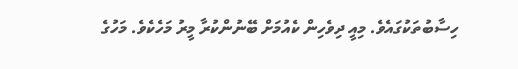ހިސާބުތަކުގައެވެ. މިއީ ދިވެހިން ކެއުމަށް ބޭނުންކުރާ މީރު މަހެކެވެ. މަހުގެ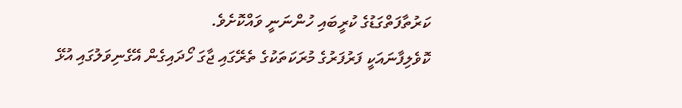ކަރުތާފަތްގަޑުގެ ކުރީބައި ހުންނަނީ ވައްކޮށެވެ.
ކޮވެލިފާނައަކީ ފަރުފަރުގެ މުރަކަތަކުގެ ތެރޭގައި ޖާގަ ހޯދައިގެން އޭގެނިވަލުގައި އުޅޭ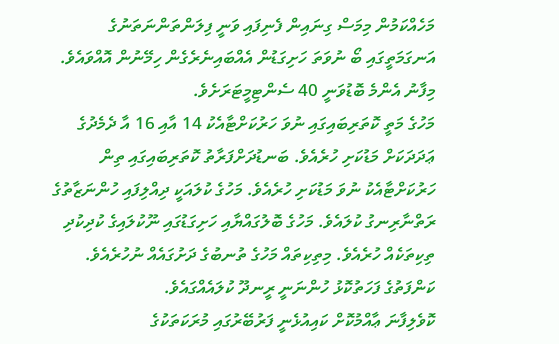މަހެއްކަމުން މިމަސް ގިނައިން ފެނިފައި ވަނީ ފިލަންތަންނަތަނުގެ އަނގަމަތީގައި ބޯ ނުވަތަ ހަށިގަޑުން އެއްބައިނެރެގެން ހިމޭނުން އޮއްވައެވެ. މިފާނު އެންމެ ބޮޑުވަނީ 40 ސެންޓިމީޓަރަށެވެ.
މަހުގެ މަތީ ކޮތަރިބައިގައި ނުވަ ހަރުކަށްޓާއެކު 14 އާއި 16 އާ ދެމެދުގެ ޢަދަދަކަށް މަޑުކަށި ހުރެއެވެ. ބަނޑުދަށްފަރާތު ކޮތަރިބައިގައި ތިން ހަރުކަށްޓާއެކު ނުވަ މަޑުކަށި ހުރެއެވެ. މަހުގެ ކުލައަކީ ދިއްލިފައި ހުންނަޒާތުގެ ރަތްނާރިނގު ކުލައެވެ. މަހުގެ ބޮލުގައްޔާއި ހަށިގަޑުގައި ނޫކުލައިގެ ކުދިކުދި ތިކިތަކެއް ހުރެއެވެ. މިތިކިތައް މަހުގެ ތުނބުގެ ދަށުގައެއް ނުހުރެއެވެ. ކަންފަތުގެ ފަހަތުކޮޅު ހުންނަނީ ރީނދޫ ކުލައެއްގައެވެ.
ކޮވެލިފާނަ ޢާއްމުކޮށް ކައިއުޅެނީ ފަރުބޭރުގައި މުރަކަތަކުގެ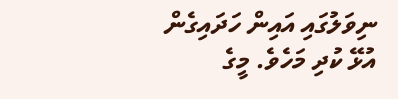ނިވަލުގައި އައިން ހަދައިގެން އުޅޭ ކުދި މަހެވެ. މީގެ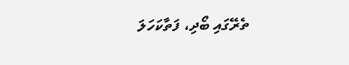ތެރޭގައި ބޯދި، ފަތާކަހަލަ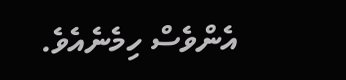އެންވެސް ހިމެނެއެވެ.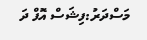މަސްދަރު:ފިޝަސް އޮފް ދަ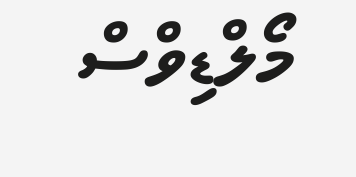މޯލްޑިވްސް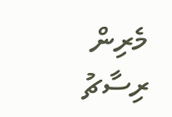މެރިން ރިސާޗު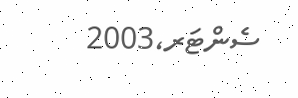ސެންޓަރ،2003